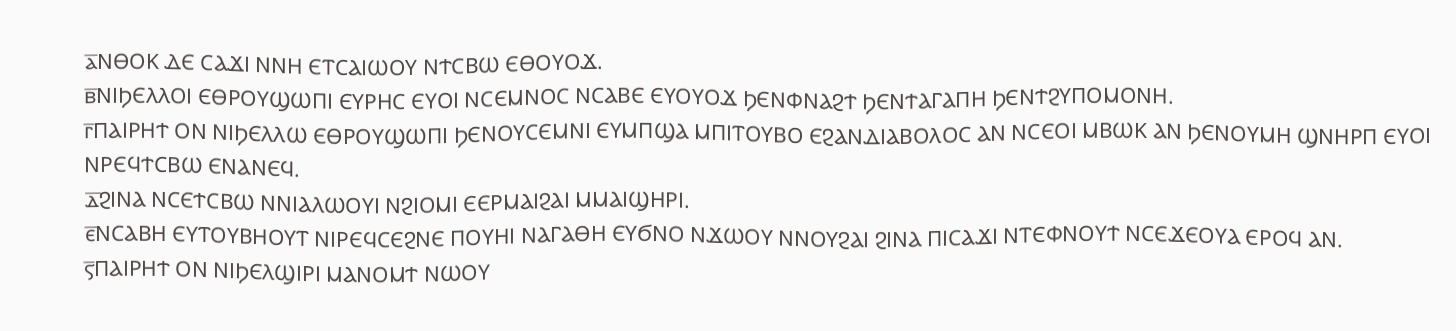ⲁ̅ⲚⲐⲞⲔ ⲆⲈ ⲤⲀϪⲒ ⲚⲚⲎ ⲈⲦⲤⲀⲒⲰⲞⲨ ⲚϮⲤⲂⲰ ⲈⲐⲞⲨⲞϪ.
ⲃ̅ⲚⲒϦⲈⲖⲖⲞⲒ ⲈⲐⲢⲞⲨϢⲰⲠⲒ ⲈⲨⲢⲎⲤ ⲈⲨⲞⲒ ⲚⲤⲈⲘⲚⲞⲤ ⲚⲤⲀⲂⲈ ⲈⲨⲞⲨⲞϪ ϦⲈⲚⲪⲚⲀϨϮ ϦⲈⲚϮⲀⲄⲀⲠⲎ ϦⲈⲚϮϨⲨⲠⲞⲘⲞⲚⲎ.
ⲅ̅ⲠⲀⲒⲢⲎϮ ⲞⲚ ⲚⲒϦⲈⲖⲖⲰ ⲈⲐⲢⲞⲨϢⲰⲠⲒ ϦⲈⲚⲞⲨⲤⲈⲘⲚⲒ ⲈⲨⲘⲠϢⲀ ⲘⲠⲒⲦⲞⲨⲂⲞ ⲈϨⲀⲚⲆⲒⲀⲂⲞⲖⲞⲤ ⲀⲚ ⲚⲤⲈⲞⲒ ⲘⲂⲰⲔ ⲀⲚ ϦⲈⲚⲞⲨⲘⲎ ϢⲚⲎⲢⲠ ⲈⲨⲞⲒ ⲚⲢⲈϤϮⲤⲂⲰ ⲈⲚⲀⲚⲈϤ.
ⲇ̅ϨⲒⲚⲀ ⲚⲤⲈϮⲤⲂⲰ ⲚⲚⲒⲀⲖⲰⲞⲨⲒ ⲚϨⲒⲞⲘⲒ ⲈⲈⲢⲘⲀⲒϨⲀⲒ ⲘⲘⲀⲒϢⲎⲢⲒ.
ⲉ̅ⲚⲤⲀⲂⲎ ⲈⲨⲦⲞⲨⲂⲎⲞⲨⲦ ⲚⲒⲢⲈϤⲤⲈϨⲚⲈ ⲠⲞⲨⲎⲒ ⲚⲀⲄⲀⲐⲎ ⲈⲨϬⲚⲞ ⲚϪⲰⲞⲨ ⲚⲚⲞⲨϨⲀⲒ ϨⲒⲚⲀ ⲠⲒⲤⲀϪⲒ ⲚⲦⲈⲪⲚⲞⲨϮ ⲚⲤⲈϪⲈⲞⲨⲀ ⲈⲢⲞϤ ⲀⲚ.
ⲋ̅ⲠⲀⲒⲢⲎϮ ⲞⲚ ⲚⲒϦⲈⲖϢⲒⲢⲒ ⲘⲀⲚⲞⲘϮ ⲚⲰⲞⲨ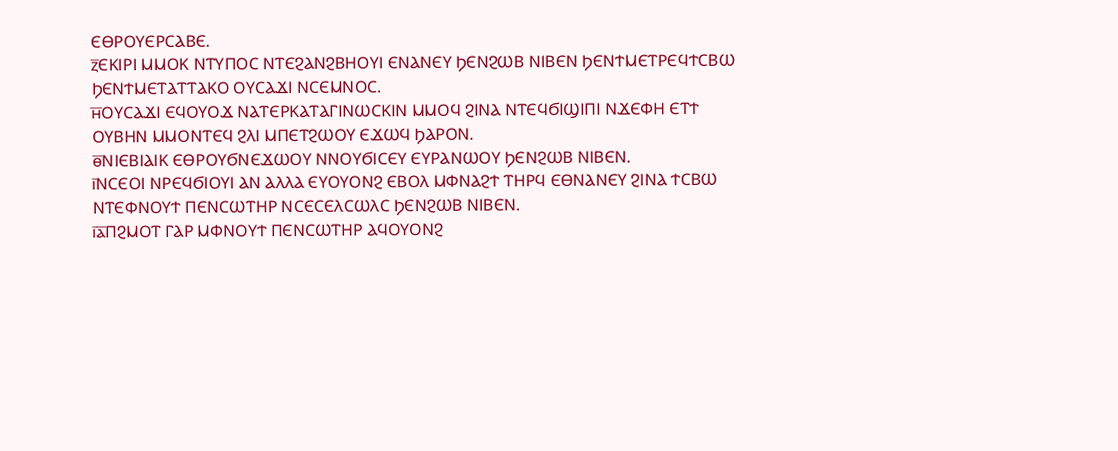ⲈⲐⲢⲞⲨⲈⲢⲤⲀⲂⲈ.
ⲍ̅ⲈⲔⲒⲢⲒ ⲘⲘⲞⲔ ⲚⲦⲨⲠⲞⲤ ⲚⲦⲈϨⲀⲚϨⲂⲎⲞⲨⲒ ⲈⲚⲀⲚⲈⲨ ϦⲈⲚϨⲰⲂ ⲚⲒⲂⲈⲚ ϦⲈⲚϮⲘⲈⲦⲢⲈϤϮⲤⲂⲰ ϦⲈⲚϮⲘⲈⲦⲀⲦⲦⲀⲔⲞ ⲞⲨⲤⲀϪⲒ ⲚⲤⲈⲘⲚⲞⲤ.
ⲏ̅ⲞⲨⲤⲀϪⲒ ⲈϤⲞⲨⲞϪ ⲚⲀⲦⲈⲢⲔⲀⲦⲀⲄⲒⲚⲰⲤⲔⲒⲚ ⲘⲘⲞϤ ϨⲒⲚⲀ ⲚⲦⲈϤϬⲒϢⲒⲠⲒ ⲚϪⲈⲪⲎ ⲈⲦϮ ⲞⲨⲂⲎⲚ ⲘⲘⲞⲚⲦⲈϤ ϨⲖⲒ ⲘⲠⲈⲦϨⲰⲞⲨ ⲈϪⲰϤ ϦⲀⲢⲞⲚ.
ⲑ̅ⲚⲒⲈⲂⲒⲀⲒⲔ ⲈⲐⲢⲞⲨϬⲚⲈϪⲰⲞⲨ ⲚⲚⲞⲨϬⲒⲤⲈⲨ ⲈⲨⲢⲀⲚⲰⲞⲨ ϦⲈⲚϨⲰⲂ ⲚⲒⲂⲈⲚ.
ⲓ̅ⲚⲤⲈⲞⲒ ⲚⲢⲈϤϬⲒⲞⲨⲒ ⲀⲚ ⲀⲖⲖⲀ ⲈⲨⲞⲨⲞⲚϨ ⲈⲂⲞⲖ ⲘⲪⲚⲀϨϮ ⲦⲎⲢϤ ⲈⲐⲚⲀⲚⲈⲨ ϨⲒⲚⲀ ϮⲤⲂⲰ ⲚⲦⲈⲪⲚⲞⲨϮ ⲠⲈⲚⲤⲰⲦⲎⲢ ⲚⲤⲈⲤⲈⲖⲤⲰⲖⲤ ϦⲈⲚϨⲰⲂ ⲚⲒⲂⲈⲚ.
ⲓ̅ⲁ̅ⲠϨⲘⲞⲦ ⲄⲀⲢ ⲘⲪⲚⲞⲨϮ ⲠⲈⲚⲤⲰⲦⲎⲢ ⲀϤⲞⲨⲞⲚϨ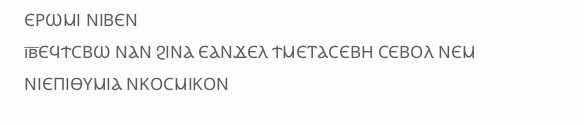ⲈⲢⲰⲘⲒ ⲚⲒⲂⲈⲚ
ⲓ̅ⲃ̅ⲈϤϮⲤⲂⲰ ⲚⲀⲚ ϨⲒⲚⲀ ⲈⲀⲚϪⲈⲖ ϮⲘⲈⲦⲀⲤⲈⲂⲎ ⲤⲈⲂⲞⲖ ⲚⲈⲘ ⲚⲒⲈⲠⲒⲐⲨⲘⲒⲀ ⲚⲔⲞⲤⲘⲒⲔⲞⲚ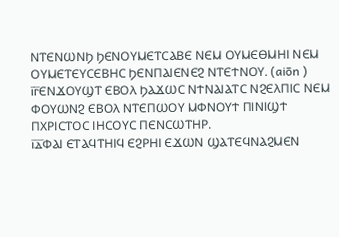ⲚⲦⲈⲚⲰⲚϦ ϦⲈⲚⲞⲨⲘⲈⲦⲤⲀⲂⲈ ⲚⲈⲘ ⲞⲨⲘⲈⲐⲘⲎⲒ ⲚⲈⲘ ⲞⲨⲘⲈⲦⲈⲨⲤⲈⲂⲎⲤ ϦⲈⲚⲠⲀⲒⲈⲚⲈϨ ⲚⲦⲈϮⲚⲞⲨ. (aiōn )
ⲓ̅ⲅ̅ⲈⲚϪⲞⲨϢⲦ ⲈⲂⲞⲖ ϦⲀϪⲰⲤ ⲚϮⲚⲀⲒⲀⲦⲤ ⲚϨⲈⲖⲠⲒⲤ ⲚⲈⲘ ⲪⲞⲨⲰⲚϨ ⲈⲂⲞⲖ ⲚⲦⲈⲠⲰⲞⲨ ⲘⲪⲚⲞⲨϮ ⲠⲒⲚⲒϢϮ ⲠⲬⲢⲒⲤⲦⲞⲤ ⲒⲎⲤⲞⲨⲤ ⲠⲈⲚⲤⲰⲦⲎⲢ.
ⲓ̅ⲇ̅ⲪⲀⲒ ⲈⲦⲀϤⲦⲎⲒϤ ⲈϨⲢⲎⲒ ⲈϪⲰⲚ ϢⲀⲦⲈϤⲚⲀϨⲘⲈⲚ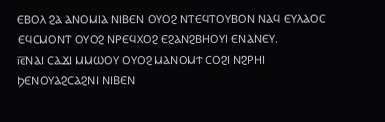ⲈⲂⲞⲖ ϨⲀ ⲀⲚⲞⲘⲒⲀ ⲚⲒⲂⲈⲚ ⲞⲨⲞϨ ⲚⲦⲈϤⲦⲞⲨⲂⲞⲚ ⲚⲀϤ ⲈⲨⲖⲀⲞⲤ ⲈϤⲤⲘⲞⲚⲦ ⲞⲨⲞϨ ⲚⲢⲈϤⲬⲞϨ ⲈϨⲀⲚϨⲂⲎⲞⲨⲒ ⲈⲚⲀⲚⲈⲨ.
ⲓ̅ⲉ̅ⲚⲀⲒ ⲤⲀϪⲒ ⲘⲘⲰⲞⲨ ⲞⲨⲞϨ ⲘⲀⲚⲞⲘϮ ⲤⲞϨⲒ ⲚϨⲢⲎⲒ ϦⲈⲚⲞⲨⲀϨⲤⲀϨⲚⲒ ⲚⲒⲂⲈⲚ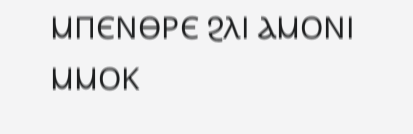ⲘⲠⲈⲚⲐⲢⲈ ϨⲖⲒ ⲀⲘⲞⲚⲒ ⲘⲘⲞⲔ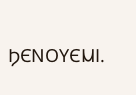ϦⲈⲚⲞⲨⲈⲘⲒ.